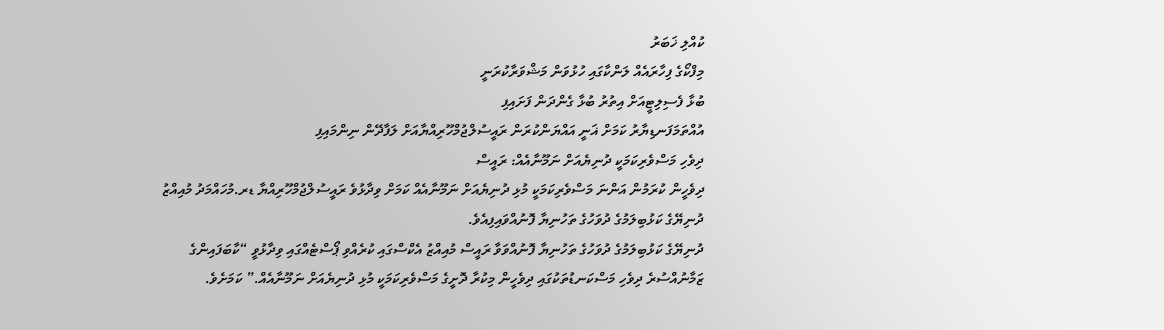ކުއްލި ޚަބަރު
މިފްކޯގެ ފިހާރައެއް ލަންކާގައި ހުޅުވަން މަޝްވަރާކުރަނީ
ބުޅާ ފެސިލިޓީއަށް އިތުރު ބުޅާ ގެންދަން ފަށައިފި
އުއްތަމަފަނޑިޔާރު ކަމަށް ޣަނީ އައްޔަންކުރަން ރައީސުލްޖުމްހޫރިއްޔާއަށް ލަފާދޭން ނިންމައިފި
ދިވެހި މަސްވެރިކަމަކީ ދުނިޔެއަށް ނަމޫނާއެއް: ރައީސް
ދިވެހީން ކުރަމުން އަންނަ މަސްވެރިކަމަކީ މުޅި ދުނިޔެއަށް ނަމޫނާއެއް ކަމަށް ވިދާޅުވެ ރައީސުލްޖުމްހޫރިއްޔާ ޑރ.މުހައްމަދު މުއިއްޒު ދުނިޔޭގެ ކަޅުބިލަމުގެ ދުވަހުގެ ތަހުނިޔާ ފޮނުއްވައިފިއެވެ.
ދުނިޔޭގެ ކަޅުބިލަމުގެ ދުވަހުގެ ތަހުނިޔާ ފޮނުއްވަވާ ރައީސް މުއިއްޒު އެކްސްގައި ކުރެއްވި ޕޯސްޓެއްގައި ވިދާޅުވީ “ކާބަފައިންގެ ޒަމާނުއްސުރެ ދިވެހި މަސްކަނޑުތަކުގައި ދިވެހީން މިކުރާ ދޮށީގެ މަސްވެރިކަމަކީ މުޅި ދުނިޔެއަށް ނަމޫނާއެއް.” ކަމަށެވެ.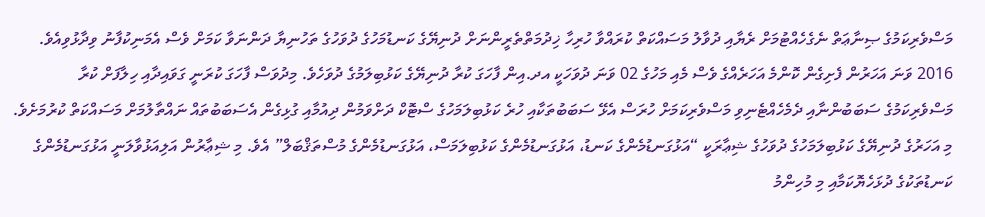މަސްވެރިކަމުގެ ޞިނާޢަތް ނެގެހެއްޓުމަށް ރެޔާއި ދުވާލު މަސައްކަތް ކުރައްވާ ހުރިހާ ޚިދުމަތްތެރީންނަށް ދުނިޔޭގެ ކަނޑުމަހުގެ ދުވަހުގެ ތަހުނިޔާ ދަންނަވާ ކަމަށް ވެސް އެމަނިކުފާނު ވިދާޅުވިއެވެ.
2016 ވަނަ އަހަރުން ފެށިގެން ކޮންމެ އަހަރެއްގެ ވެސް މެއި މަހުގެ 02 ވަނަ ދުވަހަކީ އދ.އިން ފާހަގަ ކުރާ ދުނިޔޭގެ ކަޅުބިލަމުގެ ދުވަހެވެ. މިދުވަސް ފާހަގަ ކުރަނީ ގަވައިދާއި ހިލާފަށް ކުރާ މަސްވެރިކަމުގެ ސަބަބުންނާއި ދެމެހެއްޓެނިވި މަސްވެރިކަމަށް ހުރަސް އެޅޭ ސަބަބުތަކާއި ހުރެ ކަޅުބިލަމަހުގެ ސްޓޮކް ދަށްވަމުން ދިއުމާއި ގުޅިގެން އެސަބަބުތައް ނައްތާލުމަށް މަސައްކަތް ކުރުމަށެވެ.
މި އަހަރުގެ ދުނިޔޭގެ ކަޅުބިލަމަހުގެ ދުވަހުގެ ޝިޢާރަކީ “އަޅުގަނޑުމެންގެ ކަނޑު، އަޅުގަނޑުމެންގެ ކަޅުބިލަމަސް، އަޅުގަނޑުމެންގެ މުސްތަޤްބަލް” އެވެ. މި ޝިޢާރުން އަލިއަޅުވާލަނީ އަޅުގަނޑުމެންގެ ކަނޑުތަކުގެ ދުޅަހެޔޮކަމާއި މި މުހިންމު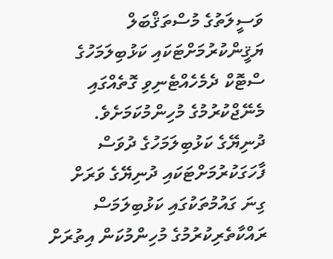ވަސީލަތުގެ މުސްތަޤްބަލް ޔަޤީންކުރުމަށްޓަކައި ކަޅުބިލަމަހުގެ ސްޓޮކް ދެމެހެއްޓެނިވި ގޮތެއްގައި މެނޭޖްކުރުމުގެ މުހިންމުކަމަށެވެ.
ދުނިޔޭގެ ކަޅުބިލަމަހުގެ ދުވަސް ފާހަގަކުރުމަށްޓަކައި ދުނިޔޭގެ ވަރަށް ގިނަ ގައުމުތަކުގައި ކަޅުބިލަމަސް ރައްކާތެރިކުރުމުގެ މުހިންމުކަން އިތުރަށް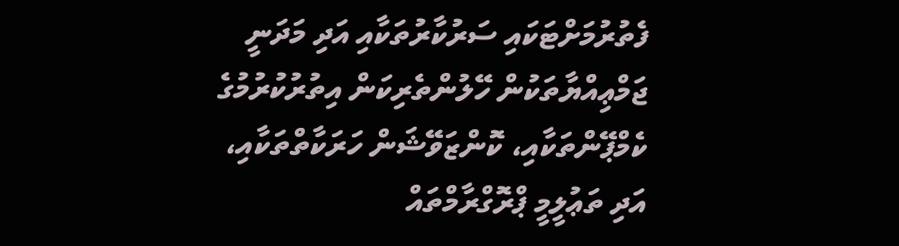ފެތުރުމަށްޓަކައި ސަރުކާރުތަކާއި އަދި މަދަނީ ޖަމްޢިއްޔާތަކުން ހޭލުންތެރިކަން އިތުރުކުރުމުގެ ކެމްޕޭންތަކާއި، ކޮންޒަވޭޝަން ހަރަކާތްތަކާއި، އަދި ތަޢުލީމީ ޕްރޮގްރާމްތައް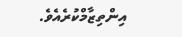އިންތިޒާމްކުރެއެވެ.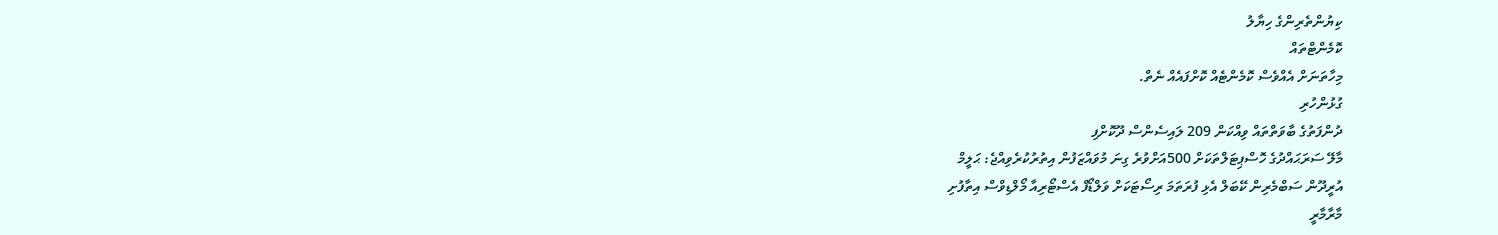ކިޔުންތެރިންގެ ހިޔާލު
ކޮމެންޓްތައް
މިހާތަނަށް އެއްވެސް ކޮމެންޓެއް ކޮށްފައެއް ނެތް.
ގުޅުންހުރި
ދުންފަތުގެ ބާވަތްތައް ވިއްކަން 209 ލައިސެންސް ދޫކޮށްފި
މާލޭ ސަރަޙައްދުގެ ހޮސްޕިޓަލްތަކަށް 500އަށްވުރެ ގިނަ މުވައްޒަފުން އިތުރުކުރެވިއްޖެ: ޙަލީމް
އުރީދޫން ސަބްމެރިން ކޭބަލް އެޅި ފުރަތަމަ ރިސޯޓަކަށް ވަލްޑޯފް އެސްޓޯރިއާ މޯލްޑިވްސް އިތާފުށި
މާރާމާރީ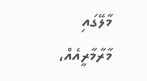މާލޭގައި މާރާމާރީއެއް،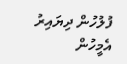ފުލުހުން ދިޔައިރު އެމީހުން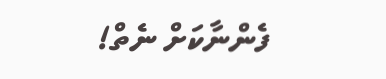ފެންނާކަށް ނެތް!